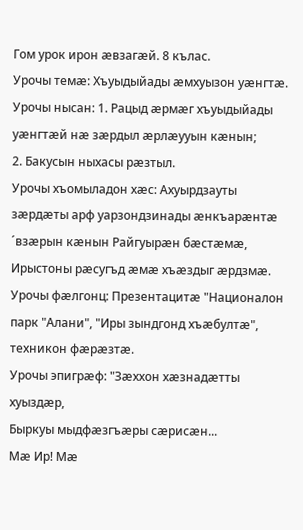Гом урок ирон æвзагæй. 8 кълас.
Урочы темæ: Хъуыдыйады æмхуызон уæнгтæ.
Урочы нысан: 1. Рацыд æрмæг хъуыдыйады уæнгтæй нæ зæрдыл æрлæууын кæнын;
2. Бакусын ныхасы рæзтыл.
Урочы хъомыладон хæс: Ахуырдзауты зæрдæты арф уарзондзинады æнкъарæнтæ ´взæрын кæнын Райгуырæн бæстæмæ, Ирыстоны рæсугъд æмæ хъæздыг æрдзмæ.
Урочы фæлгонц: Презентацитæ "Националон парк "Алани", "Иры зындгонд хъæбултæ", техникон фæрæзтæ.
Урочы эпигрæф: "Зæххон хæзнадæтты хуыздæр,
Быркуы мыдфæзгъæры сæрисæн...
Мæ Ир! Мæ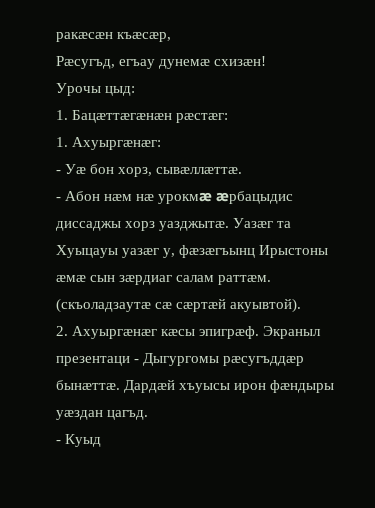ракæсæн къæсæр,
Рæсугъд, егъау дунемæ схизæн!
Урочы цыд:
1. Бацæттæгæнæн рæстæг:
1. Ахуыргæнæг:
- Уæ бон хорз, сывæллæттæ.
- Абон нæм нæ урокмæ æрбацыдис диссаджы хорз уазджытæ. Уазæг та Хуыцауы уазæг у, фæзæгъынц Ирыстоны æмæ сын зæрдиаг салам раттæм. (скъоладзаутæ сæ сæртæй акуывтой).
2. Ахуыргæнæг кæсы эпигрæф. Экраныл презентаци - Дыгургомы рæсугъддæр бынæттæ. Дардæй хъуысы ирон фæндыры уæздан цагъд.
- Куыд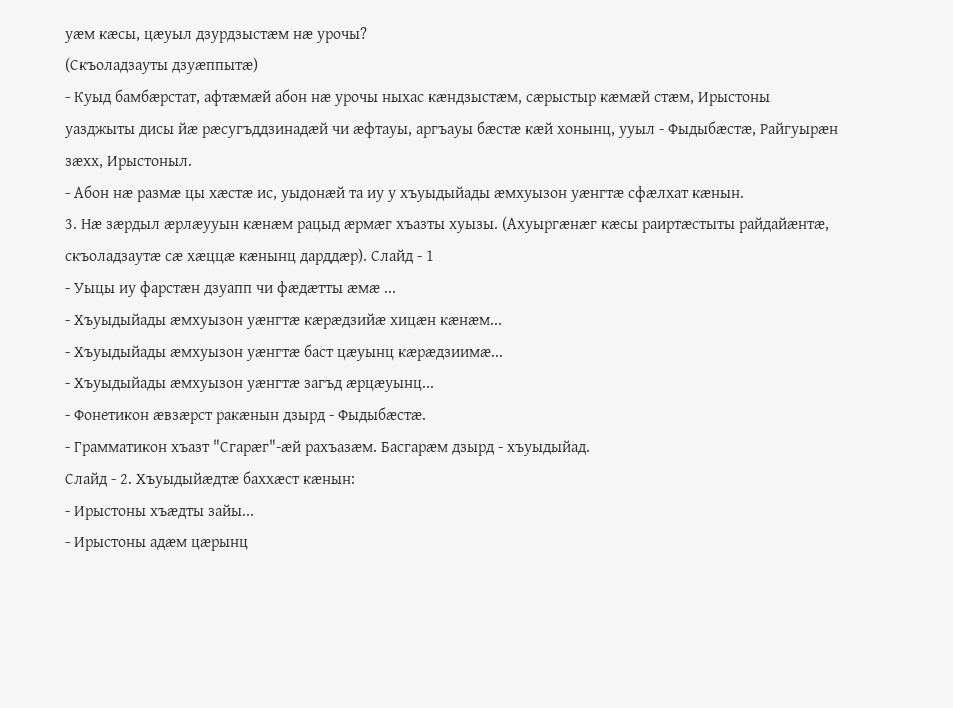уæм кæсы, цæуыл дзурдзыстæм нæ урочы?
(Скъоладзауты дзуæппытæ)
- Куыд бамбæрстат, афтæмæй абон нæ урочы ныхас кæндзыстæм, сæрыстыр кæмæй стæм, Ирыстоны уазджыты дисы йæ рæсугъддзинадæй чи æфтауы, аргъауы бæстæ кæй хонынц, ууыл - Фыдыбæстæ, Райгуырæн зæхх, Ирыстоныл.
- Абон нæ размæ цы хæстæ ис, уыдонæй та иу у хъуыдыйады æмхуызон уæнгтæ сфæлхат кæнын.
3. Нæ зæрдыл æрлæууын кæнæм рацыд æрмæг хъазты хуызы. (Ахуыргæнæг кæсы раиртæстыты райдайæнтæ, скъоладзаутæ сæ хæццæ кæнынц дарддæр). Слайд - 1
- Уыцы иу фарстæн дзуапп чи фæдæтты æмæ ...
- Хъуыдыйады æмхуызон уæнгтæ кæрæдзийæ хицæн кæнæм...
- Хъуыдыйады æмхуызон уæнгтæ баст цæуынц кæрæдзиимæ...
- Хъуыдыйады æмхуызон уæнгтæ загъд æрцæуынц...
- Фонетикон æвзæрст ракæнын дзырд - Фыдыбæстæ.
- Грамматикон хъазт "Сгарæг"-æй рахъазæм. Басгарæм дзырд - хъуыдыйад.
Слайд - 2. Хъуыдыйæдтæ баххæст кæнын:
- Ирыстоны хъæдты зайы...
- Ирыстоны адæм цæрынц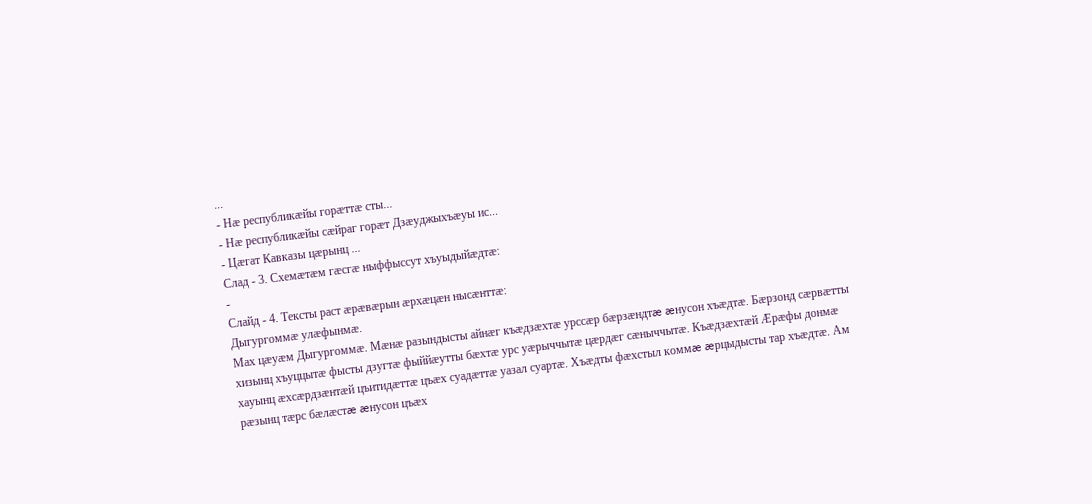...
- Нæ республикæйы горæттæ сты...
- Нæ республикæйы сæйраг горæт Дзæуджыхъæуы ис...
- Цæгат Кавказы цæрынц ...
Слад - 3. Схемæтæм гæсгæ ныффыссут хъуыдыйæдтæ:
-
Слайд - 4. Тексты раст æрæвæрын æрхæцæн нысæнттæ:
Дыгургоммæ улæфынмæ.
Мах цæуæм Дыгургоммæ. Мæнæ разындысты айнæг къæдзæхтæ урссæр бæрзæндтæ æнусон хъæдтæ. Бæрзонд сæрвæтты хизынц хъуццытæ фысты дзугтæ фыййæутты бæхтæ урс уæрыччытæ цæрдæг сæныччытæ. Къæдзæхтæй Æрæфы донмæ хауынц æхсæрдзæнтæй цъитидæттæ цъæх суадæттæ уазал суартæ. Хъæдты фæхстыл коммæ æрцыдысты тар хъæдтæ. Ам рæзынц тæрс бæлæстæ æнусон цъæх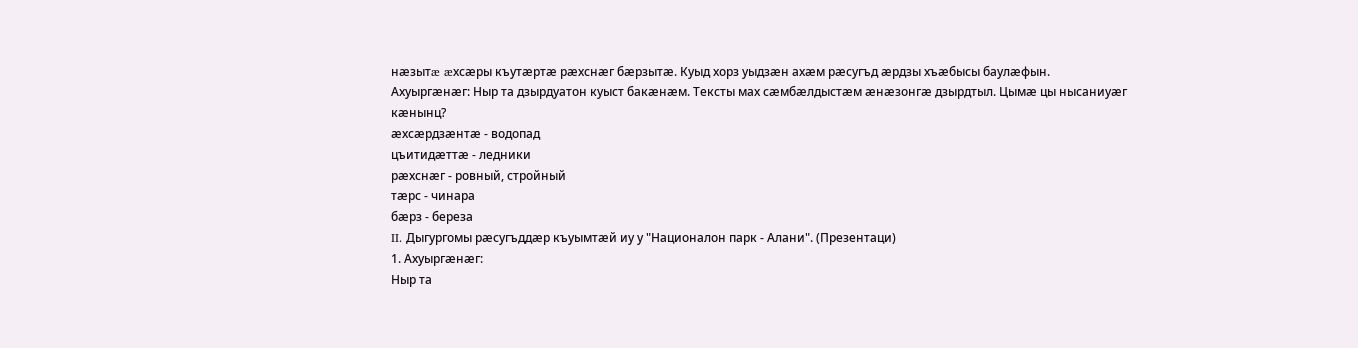нæзытæ æхсæры къутæртæ рæхснæг бæрзытæ. Куыд хорз уыдзæн ахæм рæсугъд æрдзы хъæбысы баулæфын.
Ахуыргæнæг: Ныр та дзырдуатон куыст бакæнæм. Тексты мах сæмбæлдыстæм æнæзонгæ дзырдтыл. Цымæ цы нысаниуæг кæнынц?
æхсæрдзæнтæ - водопад
цъитидæттæ - ледники
рæхснæг - ровный, стройный
тæрс - чинара
бæрз - береза
II. Дыгургомы рæсугъддæр къуымтæй иу у "Националон парк - Алани". (Презентаци)
1. Ахуыргæнæг:
Ныр та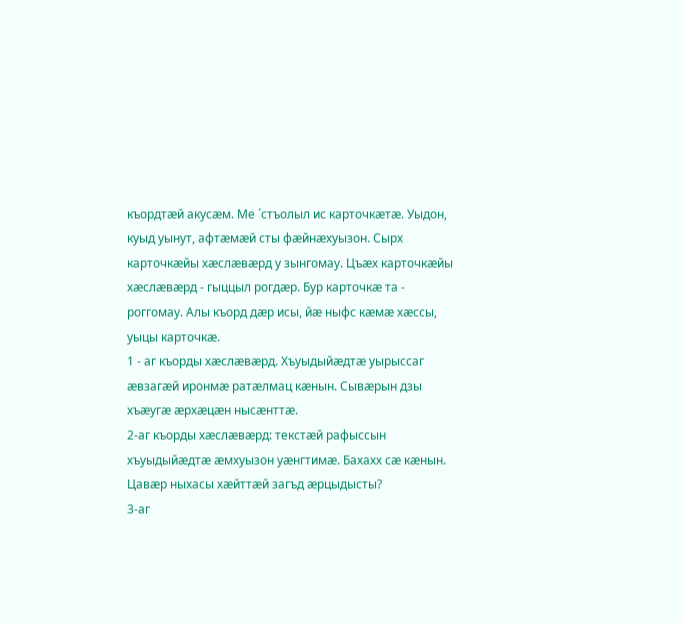къордтæй акусæм. Ме ´стъолыл ис карточкæтæ. Уыдон, куыд уынут, афтæмæй сты фæйнæхуызон. Сырх карточкæйы хæслæвæрд у зынгомау. Цъæх карточкæйы хæслæвæрд - гыццыл рогдæр. Бур карточкæ та - роггомау. Алы къорд дæр исы, йæ ныфс кæмæ хæссы, уыцы карточкæ.
1 - аг къорды хæслæвæрд. Хъуыдыйæдтæ уырыссаг æвзагæй иронмæ ратæлмац кæнын. Сывæрын дзы хъæугæ æрхæцæн нысæнттæ.
2-аг къорды хæслæвæрд: текстæй рафыссын хъуыдыйæдтæ æмхуызон уæнгтимæ. Бахахх сæ кæнын. Цавæр ныхасы хæйттæй загъд æрцыдысты?
3-аг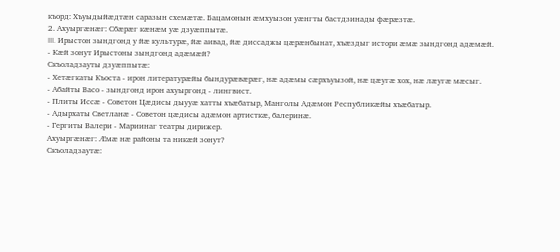къорд: Хъуыдыйæдтæн саразын схемæтæ. Бацамонын æмхуызон уæнгты бастдзинады фæрæзтæ.
2. Ахуыргæнæг: Сбæрæг кæнæм уæ дзуæппытæ.
III. Ирыстон зындгонд у йæ культурæ, йæ аивад, йæ диссаджы цæрæнбынат, хъæздыг истори æмæ зындгонд адæмæй.
- Кæй зонут Ирыстоны зындгонд адæмæй?
Скъоладзауты дзуæппытæ:
- Хетæгкаты Къоста - ирон литературæйы бындурæвæрæг, нæ адæмы сæрхъуызой, нæ цæугæ хох, нæ лæугæ мæсыг.
- Абайты Васо - зындгонд ирон ахуыргонд - лингвист.
- Плиты Иссæ - Советон Цæдисы дыууæ хатты хъæбатыр, Манголы Адæмон Республикæйы хъæбатыр.
- Адырхаты Светланæ - Советон цæдисы адæмон артисткæ, балеринæ.
- Гергиты Валери - Мариинаг театры дирижер.
Ахуыргæнæг: Æмæ нæ районы та никæй зонут?
Скъоладзаутæ: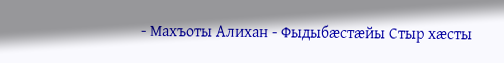- Махъоты Алихан - Фыдыбæстæйы Стыр хæсты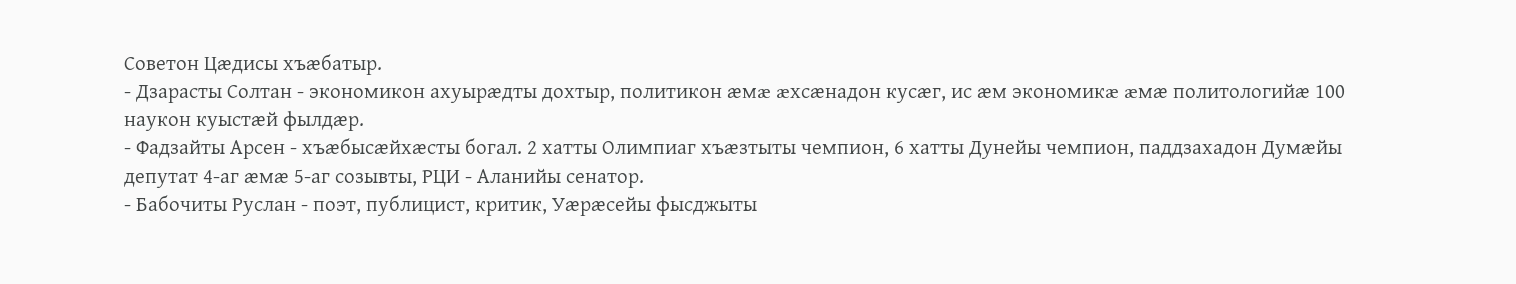Советон Цæдисы хъæбатыр.
- Дзарасты Солтан - экономикон ахуырæдты дохтыр, политикон æмæ æхсæнадон кусæг, ис æм экономикæ æмæ политологийæ 100 наукон куыстæй фылдæр.
- Фадзайты Арсен - хъæбысæйхæсты богал. 2 хатты Олимпиаг хъæзтыты чемпион, 6 хатты Дунейы чемпион, паддзахадон Думæйы депутат 4-аг æмæ 5-аг созывты, РЦИ - Аланийы сенатор.
- Бабочиты Руслан - поэт, публицист, критик, Уæрæсейы фысджыты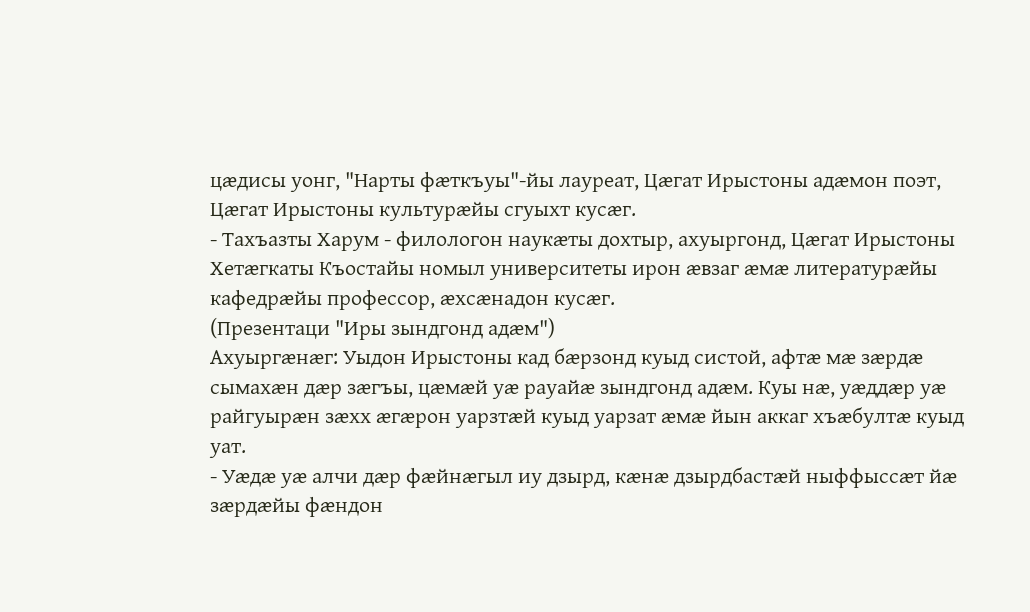цæдисы уонг, "Нарты фæткъуы"-йы лауреат, Цæгат Ирыстоны адæмон поэт, Цæгат Ирыстоны культурæйы сгуыхт кусæг.
- Тахъазты Харум - филологон наукæты дохтыр, ахуыргонд, Цæгат Ирыстоны Хетæгкаты Къостайы номыл университеты ирон æвзаг æмæ литературæйы кафедрæйы профессор, æхсæнадон кусæг.
(Презентаци "Иры зындгонд адæм")
Ахуыргæнæг: Уыдон Ирыстоны кад бæрзонд куыд систой, афтæ мæ зæрдæ сымахæн дæр зæгъы, цæмæй уæ рауайæ зындгонд адæм. Куы нæ, уæддæр уæ райгуырæн зæхх æгæрон уарзтæй куыд уарзат æмæ йын аккаг хъæбултæ куыд уат.
- Уæдæ уæ алчи дæр фæйнæгыл иу дзырд, кæнæ дзырдбастæй ныффыссæт йæ зæрдæйы фæндон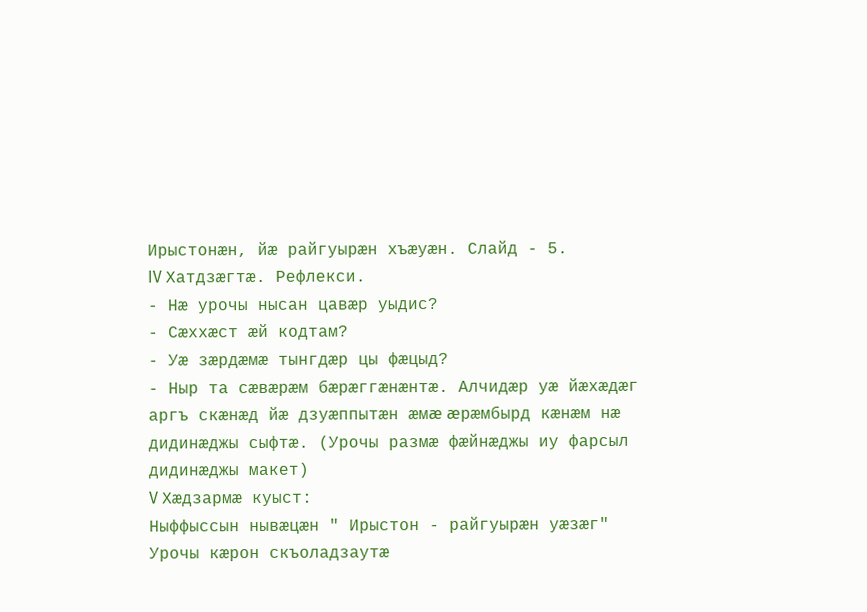Ирыстонæн, йæ райгуырæн хъæуæн. Слайд - 5.
IV Хатдзæгтæ. Рефлекси.
- Нæ урочы нысан цавæр уыдис?
- Сæххæст æй кодтам?
- Уæ зæрдæмæ тынгдæр цы фæцыд?
- Ныр та сæвæрæм бæрæггæнæнтæ. Алчидæр уæ йæхæдæг аргъ скæнæд йæ дзуæппытæн æмæ æрæмбырд кæнæм нæ дидинæджы сыфтæ. (Урочы размæ фæйнæджы иу фарсыл дидинæджы макет)
V Хæдзармæ куыст:
Ныффыссын нывæцæн " Ирыстон - райгуырæн уæзæг"
Урочы кæрон скъоладзаутæ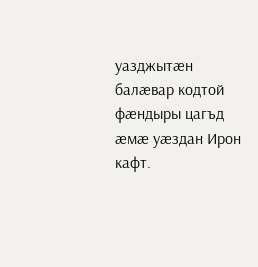уазджытæн балæвар кодтой фæндыры цагъд æмæ уæздан Ирон кафт.